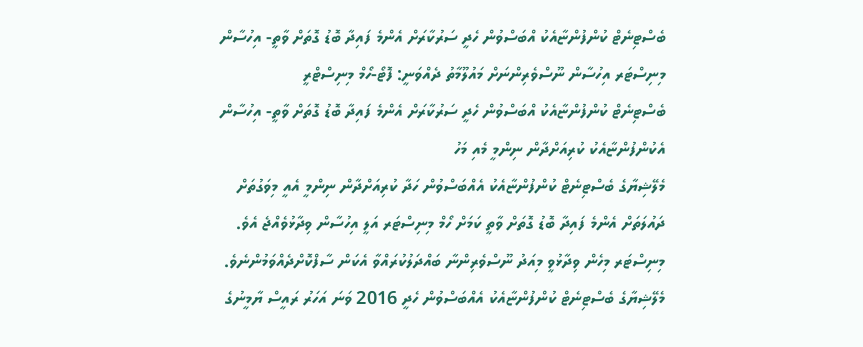ބެސްޓިނެޓް ކުންފުންޏާއެކު އްބަސްވުން ހެދީ ސަރުކާރަށް އެންމެ ފައިދާ ބޮޑު ގޮތަށް ވާތީ- އިހުސާން
މިނިސްޓަރ އިހުސާން ނޫސްވެރިންނަށް މައުލޫމާތު ދެއްވަނީ: ފޮޓޯ-ހޯމް މިނިސްޓްރީ
ބެސްޓިނެޓް ކުންފުންޏާއެކު އްބަސްވުން ހެދީ ސަރުކާރަށް އެންމެ ފައިދާ ބޮޑު ގޮތަށް ވާތީ- އިހުސާން
އެކުންފުންޏާއެކު ކުރިއަށްދާން ނިންމީ މެއި މަހު
މެލޭޝިޔާގެ ބެސްޓިނެޓް ކުންފުންޏާއެކު އެއްބަސްވުން ހަދާ ކުރިއަށްދާން ނިންމީ އެއީ މިވަގުތަށް ދައުލަތަށް އެންމެ ފައިދާ ބޮޑު ގޮތަށް ވާތީ ކަމަށް ހޯމް މިނިސްޓަރ އަލީ އިހުސާން ވިދާޅުވެއްޖެ އެވެ. މިނިސްޓަރ މިހެން ވިދާޅުވީ މިއަދު ނޫސްވެރިންނާ ބައްދަލުކުރައްވާ އެކަން ސާފްކޮށްދެއްވަމުންނެވެ.
މެލޭޝިޔާގެ ބެސްޓިނެޓް ކުންފުންޏާއެކު އެއްބަސްވުން ހެދީ 2016 ވަނަ އަހަރު ރައީސް ޔާމީނުގެ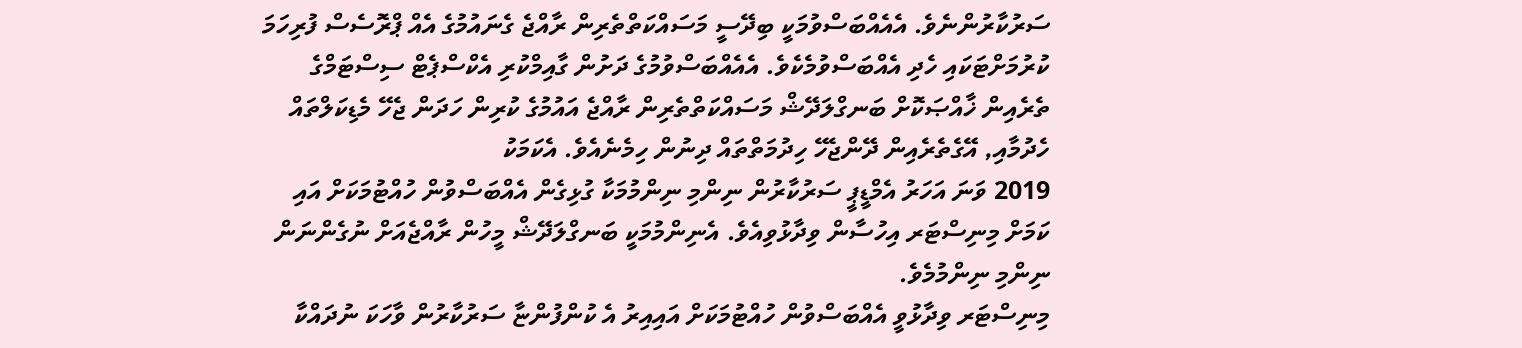ސަރުކާރުންނެވެ. އެއެއްބަސްވުމަކީ ބިދޭސީ މަސައްކަތްތެރިން ރާއްޖެ ގެނައުމުގެ އެއް ޕްރޮސެސް ފުރިހަމަ ކުރުމަށްޓަކައި ހެދި އެއްބަސްވުމެކެވެ. އެއެއްބަސްވުމުގެ ދަށުން ގާއިމްކުރި އެކްސްޕެޓް ސިސްޓަމްގެ ތެރެއިން ޚާއްޞަކޮށް ބަނގްލަދޭޝް މަސައްކަތްތެރިން ރާއްޖެ އައުމުގެ ކުރިން ހަދަން ޖެހޭ މެޑިކަލްތައް ހެދުމާއި, އޭގެތެރެއިން ދޭންޖެހޭ ހިދުމަތްތައް ދިނުން ހިމެނެއެވެ. އެކަމަކު
2019 ވަނަ އަހަރު އެމްޑީޕީ ސަރުކާރުން ނިންމި ނިންމުމަކާ ގުޅިގެން އެއްބަސްވުން ހުއްޓުމަކަށް އައި ކަމަށް މިނިސްޓަރ އިހުސާން ވިދާޅުވިއެވެ. އެނިންމުމަކީ ބަނގްލަދޭޝް މީހުން ރާއްޖެއަށް ނުގެންނަން ނިންމި ނިންމުމެވެ.
މިނިސްޓަރ ވިދާޅުވީ އެއްބަސްވުން ހުއްޓުމަކަށް އައިއިރު އެ ކުންފުންޏާ ސަރުކާރުން ވާހަކަ ނުދައްކާ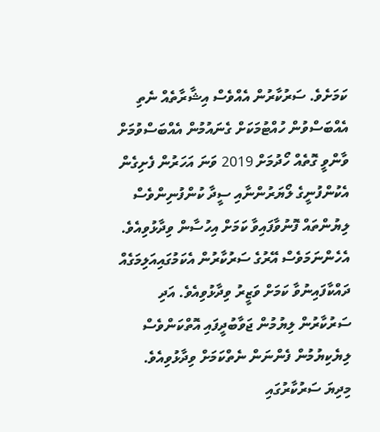ކަމަށެވެ. ސަރުކާރުން އެއްވެސް އިޝާރާތެއް ނެތި އެއްބަސްވުން ހުއްޓުމަކަށް ގެނައުމުން އެއްބަސްވުމަށް ވާންވީ ގޮތެއް ހޯދުމަށް 2019 ވަނަ އަހަރުން ފެށިގެން އެކުންފުނީގެ ލޯޔަރުންނާއި ސީދާ ކުންފުނިންވެސް ލިޔުންތައް ފޮނުވާފައިވާ ކަމަށް އިހުސާން ވިދާޅުވިއެވެ. އެހެންނަމަވެސް އޭރުގެ ސަރުކާރުން އެކަމުގައިއަލިމަގެއް ދައްކާފައިނުވާ ކަމަށް ވަޒީރު ވިދާޅުވިއެވެ. އަދި ސަރުކާރުން ލިޔުމުން ޖަވާބުދީފައި އޮތްކަންވެސް ލިޔެކިޔުމުން ފެންނަން ނެތްކަމަށް ވިދާޅުވިއެވެ.
މިދިޔަ ސަރުކާރުގައި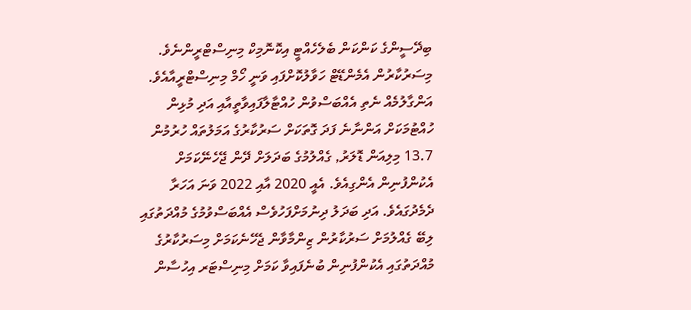ބިދޭސީންގެ ކަންކަން ބެލެހެއްޓީ އިކޮނޮމިކް މިނިސްޓްރީންނެވެ. މިސަރުކާރުން އެމެންޑޭޓް ހަވާލުކޮށްފައި ވަނީ ހޯމް މިނިސްޓްރީއާއެވެ.
އަންގާލުމެއް ނެތި އެއްބަސްވުން ހުއްޓާލާފައިވާތީއާއި އަދި މުޅިން ހުއްޓުމަކަށް އަންނާނެ ފަދަ ގޮތަކަށް ސަރުކާރުގެ އަމަލުތައް ހުރުމުން 13.7 މިލިއަން ޑޮލަރު, ގެއްލުމުގެ ބަދަލަށް ދޭން ޖޭހެނޭކަމަށް އެކުންފުނިން އެންގިއެވެ. އެއީ 2020 އާއި 2022 ވަނަ އަހަރާ ދެމެދުގައެވެ. އަދި ބަދަލު ދިނުމަށްފަހުވެސް އެއްބަސްވުމުގެ މުއްދަތުގައި ލިބޭ ގެއްލުމަށް ސަރުކާރުން ޒިންމާވާން ޖެހޭނެކަމަށް މިސަރުކާރުގެ މުއްދަތުގައި އެކުންފުނިން ބުނެފައިވާ ކަމަށް މިނިސްޓަރ އިހުސާން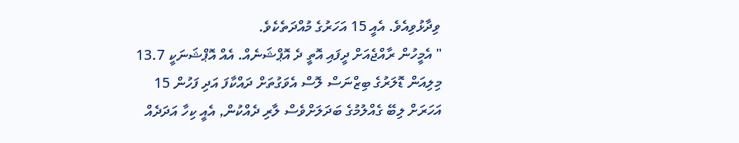ވިދާޅުވިއެވެ. އެއީ 15 އަހަރުގެ މުއްދަތެކެވެ.
" އެމީހުން ރާއްޖެއަށް ދީފައި އޮތީ ދެ އޮޕްޝަނެއް. އެއް އޮޕްޝަނަކީ 13.7 މިލިއަން ޑޮލަރުގެ ބިޒްނަސް ލޮސް އެވަގުތަށް ދައްކާފަ އަދި ފަހުން 15 އަހަރަށް ލިބޭ ގެއްލުމުގެ ބަދަލަށްވެސް ލާރި ދެއްކުން, އެއީ ކިހާ އަދަދެއް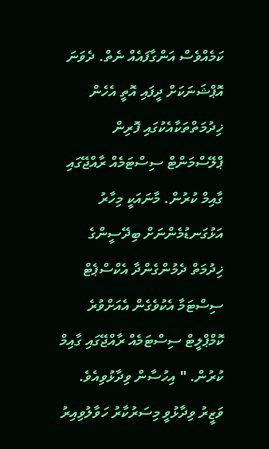ކަމެއްވެސް އަންގާފައެއް ނެތް. ދެވަނަ އޮޕްޝަނަކަށް ދީފައި އޮތީ އެހެން ޚިދުމަތްތަކާއެކުގައި ފޮރިން ޕްލޭސްމަންޓް ސިސްޓަމެއް ރާއްޖޭގައި ގާއިމް ކުރުން. މާނައަކީ މިހާރު އަޅުގަނޑުމެންނަށް ބިދޭސީންގެ ޚިދުމަތް ދެމުންގެންދާ އެކްސްޕެޓް ސިސްޓަމާ އެކުވެގެން އެއަށްވުރެ ކޮމްޕްލީޓް ސިސްޓަމެއް ރާއްޖޭގައި ގާއިމް ކުރުން. " އިހުސާން ވިދާޅުވިއެވެ.
ވަޒީރު ވިދާޅުވީ މިސަރުކާރު ހަވާލުވިއިރު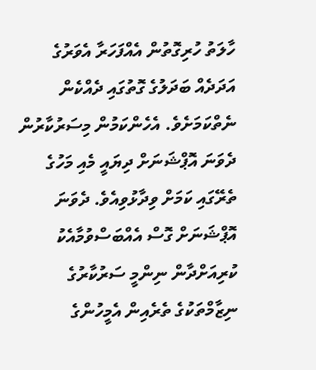ހާލަތު ހުރިގޮތުން އެއްފަހަރާ އެވަރުގެ އަދަދެއް ބަދަލުގެ ގޮތުގައި ދެއްކެން ނެތްކަމަށެވެ. އެހެންކަމުން މިސަރުކާރުން ދެވަނަ އޮޕްޝަނަށް ދިޔައީ މެއި މަހުގެ ތެރޭގައި ކަމަށް ވިދާޅުވިއެވެ. ދެވަނަ އޮޕްޝަނަށް ގޮސް އެއްބަސްވުމާއެކު ކުރިއަށްދާން ނިންމީ ސަރުކާރުގެ ނިޒާމްތަކުގެ ތެރެއިން އެމީހުންގެ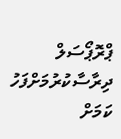ޕްރޮޕޯސަލް ދިރާސާކުރުމަށްފަހު ކަމަށް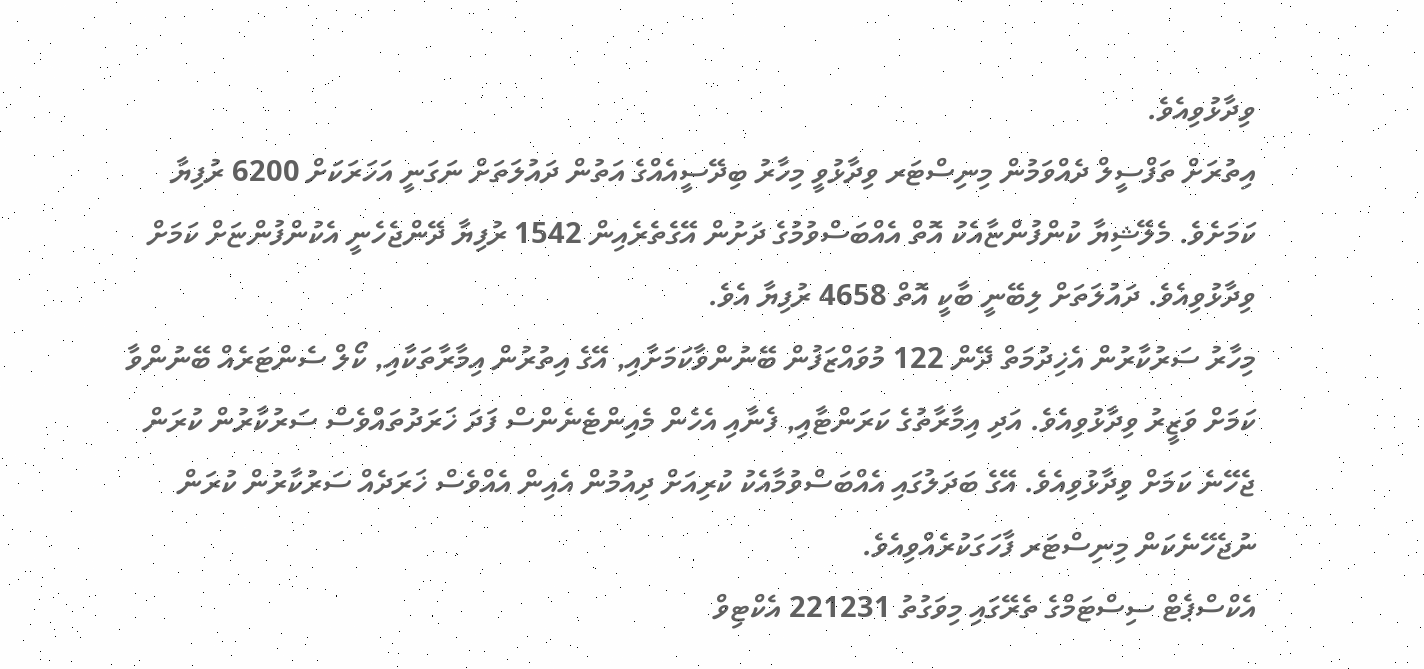ވިދާޅުވިއެވެ.
އިތުރަށް ތަފްސީލް ދެއްވަމުން މިނިސްޓަރ ވިދާޅުވީ މިހާރު ބިދޭސީއެއްގެ އަތުން ދައުލަތަށް ނަގަނީ އަހަރަކަށް 6200 ރުފިޔާ ކަމަށެވެ. މެލޭޝިޔާ ކުންފުންޏާއެކު އޮތް އެއްބަސްވުމުގެ ދަށުން އޭގެތެރެއިން 1542 ރުފިޔާ ދޭންޖެހެނީ އެކުންފުންޏަށް ކަމަށް ވިދާޅުވިއެވެ. ދައުލަތަށް ލިބޭނީ ބާކީ އޮތް 4658 ރުފިޔާ އެވެ.
މިހާރު ސަރުކާރުން އެޚިދުމަތް ދޭން 122 މުވައްޒަފުން ބޭނުންވާކަމަށާއި, އޭގެ އިތުރުން އިމާރާތަކާއި, ކޯލް ސެންޓަރެއް ބޭނުންވާ ކަމަށް ވަޒީރު ވިދާޅުވިއެވެ. އަދި އިމާރާތުގެ ކަރަންޓާއި, ފެނާއި އެހެން މެއިންޓެނެންސް ފަދަ ޚަރަދުތައްވެސް ސަރުކާރުން ކުރަން ޖެހޭނެ ކަމަށް ވިދާޅުވިއެވެ. އޭގެ ބަދަލުގައި އެއްބަސްވުމާއެކު ކުރިއަށް ދިއުމުން އެއިން އެއްވެސް ޚަރަދެއް ސަރުކާރުން ކުރަން ނުޖެހޭނެކަން މިނިސްޓަރ ފާހަގަކުރެއްވިއެވެ.
އެކްސްޕެޓް ސިސްޓަމްގެ ތެރޭގައި މިވަގުތު 221231 އެކްޓިވް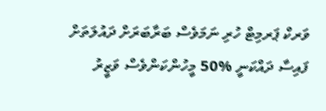ވަރކް ޕަރމިޓް ހުރި ނަމަވެސް ބަރާބަރަށް ދައުލަތަށް ފައިސާ ދައްކަނީ %50 މީހުންކަންވެސް ވަޒީރު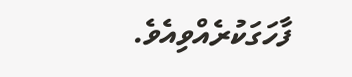ފާހަގަކުރެއްވިއެވެ.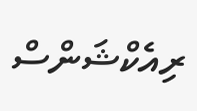ރިއެކްޝަންސް